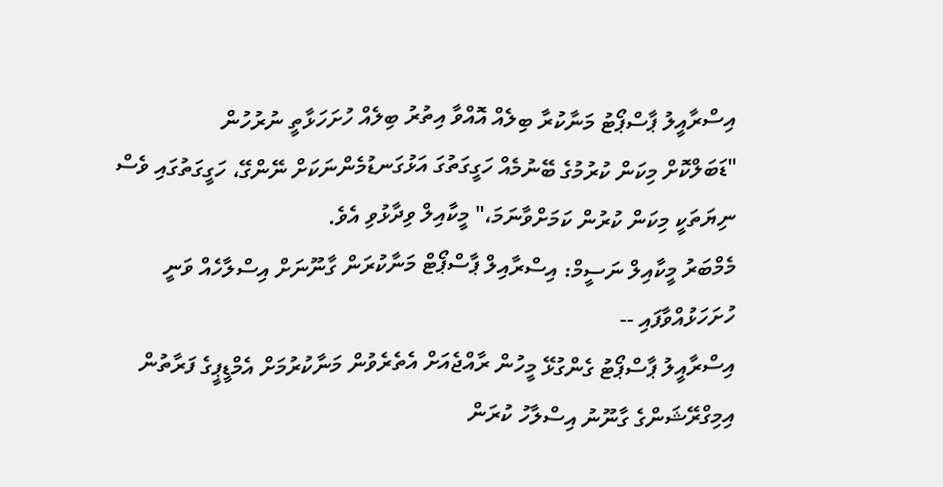އިސްރާއީލު ޕާސްޕޯޓު މަނާކުރާ ބިލެއް އޮއްވާ އިތުރު ބިލެއް ހުށަހަޅާތީ ނުރުހުން
"ޑަބަލްކޮށް މިކަން ކުރުމުގެ ބޭނުމެއް ހަގީގަތުގަ އަޅުގަނޑުމެންނަކަށް ނޭންގޭ، ހަގީގަތުގައި ވެސް ނިޔަތަކީ މިކަން ކުރުން ކަމަށްވާނަމަ،" މީކާއިލް ވިދާޅުވި އެވެ.
މެމްބަރު މީކާއިލް ނަސީމް: އިސްރާއިލް ޕާސްޕޯޓް މަނާކުރަން ގާނޫނަށް އިސްލާހެއް ވަނީ ހުށަހަޅުއްވާފައި --
އިސްރާއީލު ޕާސްޕޯޓު ގެންގުޅޭ މީހުން ރާއްޖެއަށް އެތެރެވުން މަނާކުރުމަށް އެމްޑީޕީގެ ފަރާތުން އިމިގްރޭޝަންގެ ގާނޫނު އިސްލާހު ކުރަން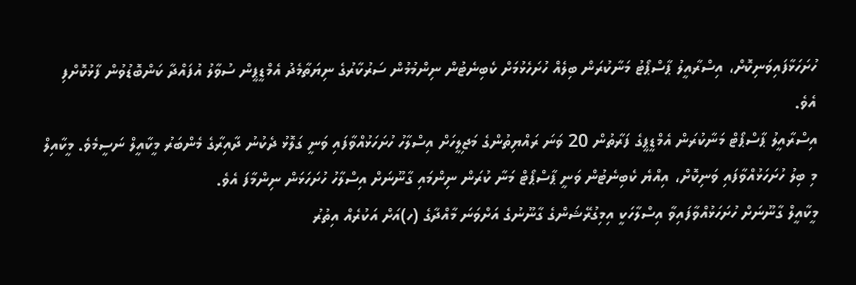ހުށަހަޅާފައިވަނިކޮށް، އިސްރާއީލު ޕާސްޕޯޓު މަނާކުރަން ބިލެއް ހުށަހެޅުމަށް ކެބިނެޓުން ނިންމުމުން ސަރުކާރުގެ ނިޔަތާމެދު އެމްޑީޕީން ސުވާލު އުފައްދާ ކަންބޮޑުވުން ފާޅުކޮށްފި އެވެ.
އިސްރާއީލު ޕާސްޕޯޓް މަނާކުރަން އެމްޑީޕީގެ ފަރާތުން 20 ވަނަ ރައްޔިތުންގެ މަޖިލީހަށް އިސްލާހު ހުށަހަޅުއްވާފައި ވަނީ ގަލޮޅު ދެކުނު ދާއިރާގެ މެންބަރު މީކާއީލް ނަސީމެވެ. މީކާއިލް މި ބިލު ހުށަހަޅުއްވާފައި ވަނިކޮށް، އިއްޔެ ކެބިނެޓުން ވަނީ ޕާސްޕޯޓް މަނާ ކުރަން ނިންމައި ގާނޫނަށް އިސްލާހު ހުށަހަޅަން ނިންމާފަ އެވެ.
މީކާއީލް ގާނޫނަށް ހުށަހަޅުއްވާފައިވާ އިސްލާހަކީ އިމިގުރޭޝަންގެ ގާނޫނުގެ އަށްވަނަ މާއްދާގެ (ހ)އަށް އަކުރެއް އިތުރު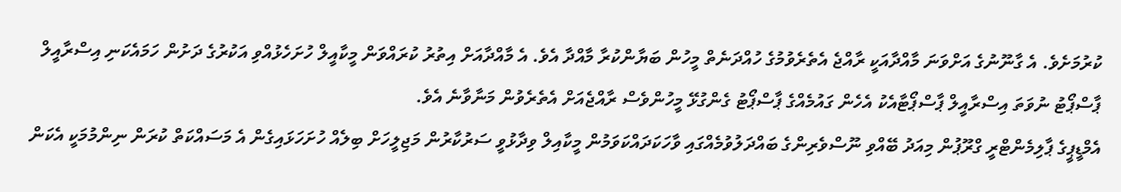ކުރުމަށެވެ. އެ ގާނޫނުގެ އަށްވަނަ މާއްދާއަކީ ރާއްޖެ އެތެރެވުމުގެ ހުއްދަނެތް މީހުން ބަޔާންކުރާ މާއްދާ އެވެ. އެ މާއްދާއަށް އިތުރު ކުރައްވަން މީކާއީލް ހުށަހެޅުއްވި އަކުރުގެ ދަށުން ހަމައެކަނި އިސްރާއީލް ޕާސްޕޯޓު ނުވަތަ އިސްރާއީލް ޕާސްޕޯޓާއެކު އެހެން ގައުމެއްގެ ޕާސްޕޯޓު ގެންގުޅޭ މީހުންވެސް ރާއްޖެއަށް އެތެރެވުން މަނާވާނެ އެވެ.
އެމްޑީޕީގެ ޕާލިމެންޓްރީ ގްރޫޕުން މިއަދު ބޭއްވި ނޫސްވެރިންގެ ބައްދަލުވުމެއްގައި ވާހަކަދައްކަވަމުން މީކާއިލް ވިދާޅުވީ ސަރުކާރުން މަޖިލީހަށް ބިލެއް ހުށަހަޅައިގެން އެ މަސައްކަތް ކުރަން ނިންމުމަކީ އެކަން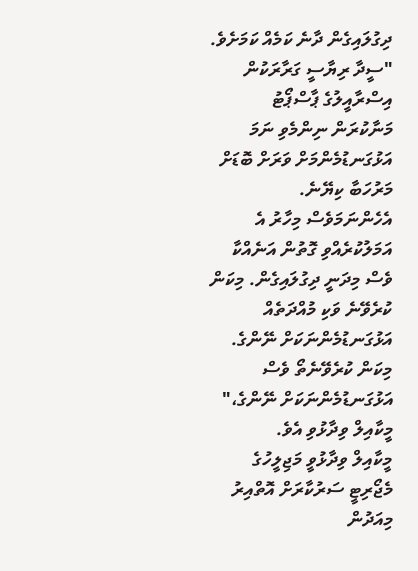ދިގުލައިގެން ދާނެ ކަމެއް ކަމަށެވެ.
"ސީދާ ރިޔާސީ ގަރާރަކުން އިސްރާއީލުގެ ޕާސްޕޯޓު މަނާކުރަން ނިންމެވި ނަމަ އަޅުގަނޑުމެންމަށް ވަރަށް ބޮޑަށް މަރުހަބާ ކިޔޭނެ. އެހެންނަމަވެސް މިހާރު އެ އަމަލުކުރެއްވި ގޮތުން އަނެއްކާ ވެސް މިދަނީ ދިގުލައިގެން. މިކަން ކުރެވޭނެ ވަކި މުއްދަތެއް އަޅުގަނޑުމެންނަކަށް ނޭންގެ. މިކަން ކުރެވޭނެތޯ ވެސް އަޅުގަނޑުމެންނަކަށް ނޭންގެ،" މީކާއިލް ވިދާޅުވި އެވެ.
މީކާއިލް ވިދާޅުވީ މަޖިލީހުގެ މެޖޯރިޓީ ސަރުކާރަށް އޮތްއިރު މިއަދުން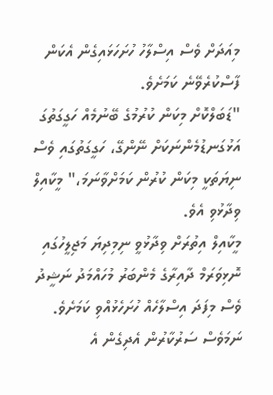މިއަދަށް ވެސް އިސްލާހު ހުށަހަޅައިގެން އެކަން ފާސްކުރެވޭނެ ކަމަށެވެ.
"ޑަބަލްކޮށް މިކަން ކުރުމުގެ ބޭނުމެއް ހަގީގަތުގަ އަޅުގަނޑުމެންނަކަށް ނޭންގޭ، ހަގީގަތުގައި ވެސް ނިޔަތަކީ މިކަން ކުރުން ކަމަށްވާނަމަ،" މީކާއިލް ވިދާޅުވި އެވެ.
މީކާއިލް އިތުރަށް ވިދާޅުވީ ނިމިދިޔަ މަޖިލީހުގައި ނޮޅިވަރަމް ދާއިރާގެ މެންބަރު މުހައްމަދު ނަޝީދު ވެސް މިފަދަ އިސްލާހެއް ހުށަހެޅުއްވި ކަމަށެވެ. ނަމަވެސް ސަރުކާރުން އެދިގެން އެ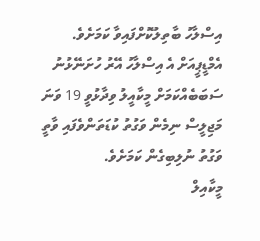އިސްލާހު ބާތިލުކޮށްފައިވާ ކަމަށެވެ.  އެމްޑީޕީއަށް އެ އިސްލާހު އޭރު ހުށަނޭޅުނު ސަބަބެއްކަމަށް މީކާއީލު ވިދާޅުވީ 19 ވަނަ މަޖިލީސް ނިމެން ވަގުތު ކުޑަތަންވެފައި ވާތީ ވަގުތު ނުލިބިގެން ކަމަށެވެ.
މީކާއިލް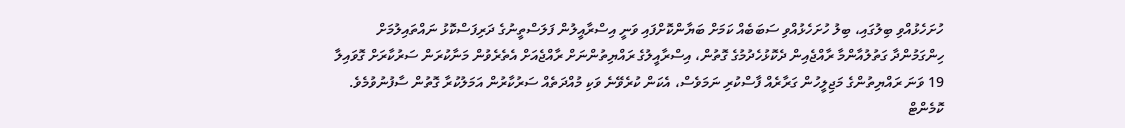ހުށަހެޅުއްވި ބިލުގައި، ބިލު ހުށަހެޅުއްވި ސަބަބެއް ކަމަށް ބަޔާންކޮށްފައި ވަނީ އިސްރާއީލުން ފަލަސްތީނުގެ ދަރިފަސްކޮޅު ނައްތައިލުމަށް ހިންގަމުންދާ ގަތުލުއާންމާ ރާއްޖެއިން ދެކޮޅުހެދުމުގެ ގޮތުން، އިސްރާއީލުގެ ރައްޔިތުންނަށް ރާއްޖެއަށް އެތެރެވުން މަނާކުރަން ސަރުކާރަށް ގޮވައިލާ 19 ވަނަ ރައްޔިތުންގެ މަޖިލީހުން ގަރާރެއް ފާސްކުރި ނަމަވެސް، އެކަން ކުރެވޭނެ ވަކި މުއްދަތެއް ސަރުކާރުން އަމަލުކުރާ ގޮތުން ސާފުނުވުމެވެ.
ކޮމެންޓް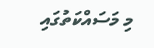މި މަސައްކަތުގައި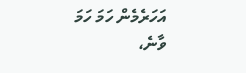އަހަރެމެން ހަމަ ހަމަ ވާނެ،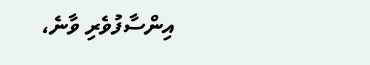އިންސާފުވެރި ވާނެ،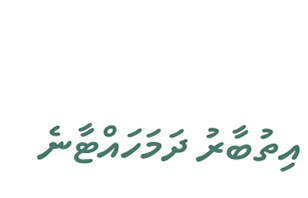އިތުބާރު ދަމަހައްޓާނެ